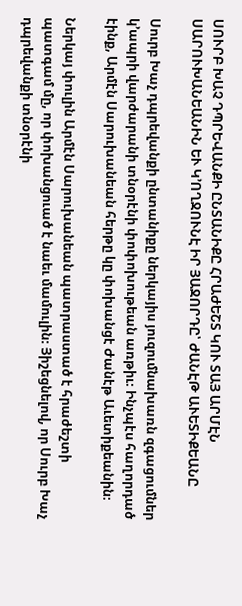ՍՈՒՐԲ ԽԱՉ ԴՊՐԵՎԱՆՔԻ ԸՆՏԱՆԻՔԸ ՀՐԱԺԵՇՏ ԿՈՒ ՏԱՅ ԱՐՄԷՆ ՍԱՐՈՒԽԱՆԵԱՆԻՆ ԵՒ Կ՚ՈՂՋՈՒՆԷ ԻՐ ՅԱՋՈՐԴԸ՝ ԺԱՆԷԹ ԱՒԵՏԻՔԵԱՆԸ

Սուրբ Խաչ դպրեվանքի ընտանիքը ներկայիս յուզումնախառն զգացումներ կ՚ապրի վարժարանի տնօրէնի փոփոխութեան առթիւ։ Ինչպէս հաղորդած էինք, Արմէն Սարուխանեան հերթը կը փոխանցէ Ժանէթ Աւետիքեանին։

Ներկայ փուլին Արմէն Սարուխանեան պատրաստած է հրաժեշտի պատգամ մը, որ փոխանցուած է նաեւ մամուլին։ Յիշեցնելով, որ Սուրբ Խաչ դպրեվանքի տնօրէնի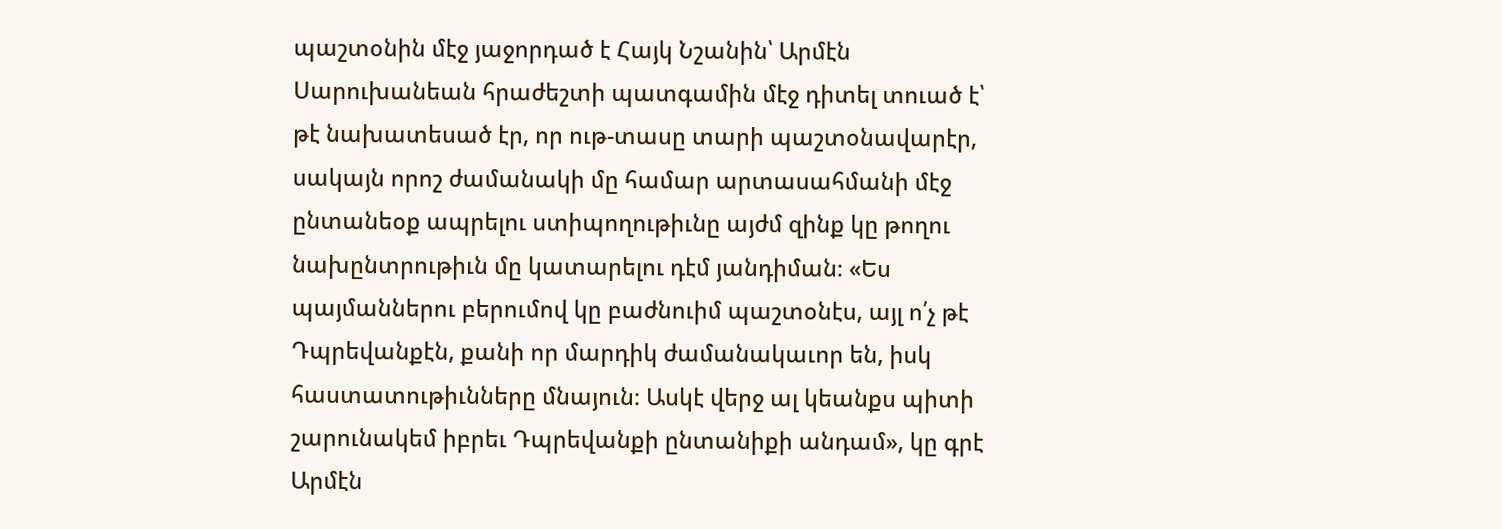պաշտօնին մէջ յաջորդած է Հայկ Նշանին՝ Արմէն Սարուխանեան հրաժեշտի պատգամին մէջ դիտել տուած է՝ թէ նախատեսած էր, որ ութ-տասը տարի պաշտօնավարէր, սակայն որոշ ժամանակի մը համար արտասահմանի մէջ ընտանեօք ապրելու ստիպողութիւնը այժմ զինք կը թողու նախընտրութիւն մը կատարելու դէմ յանդիման։ «Ես պայմաններու բերումով կը բաժնուիմ պաշտօնէս, այլ ո՛չ թէ Դպրեվանքէն, քանի որ մարդիկ ժամանակաւոր են, իսկ հաստատութիւնները մնայուն։ Ասկէ վերջ ալ կեանքս պիտի շարունակեմ իբրեւ Դպրեվանքի ընտանիքի անդամ», կը գրէ Արմէն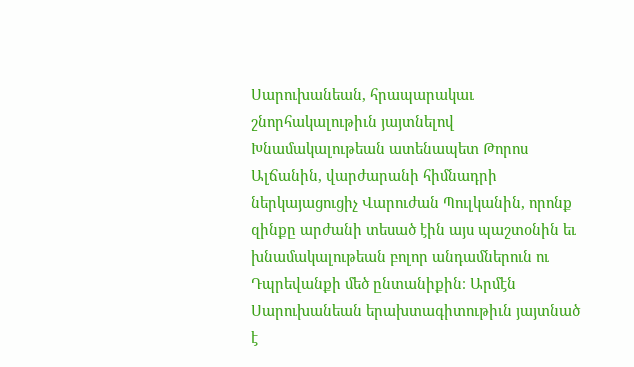Սարուխանեան, հրապարակաւ շնորհակալութիւն յայտնելով Խնամակալութեան ատենապետ Թորոս Ալճանին, վարժարանի հիմնադրի ներկայացուցիչ Վարուժան Պուլկանին, որոնք զինքը արժանի տեսած էին այս պաշտօնին եւ խնամակալութեան բոլոր անդամներուն ու Դպրեվանքի մեծ ընտանիքին։ Արմէն Սարուխանեան երախտագիտութիւն յայտնած է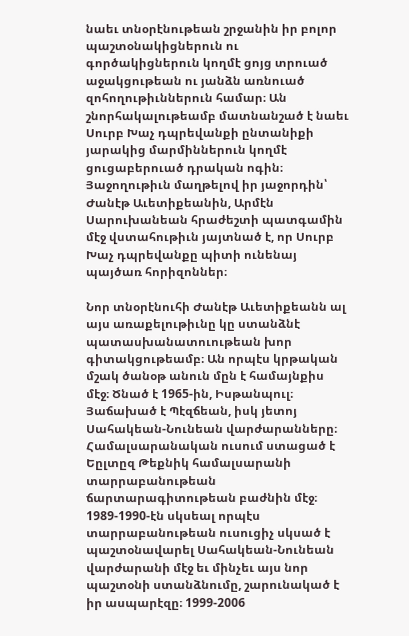նաեւ տնօրէնութեան շրջանին իր բոլոր պաշտօնակիցներուն ու գործակիցներուն կողմէ ցոյց տրուած աջակցութեան ու յանձն առնուած զոհողութիւններուն համար։ Ան շնորհակալութեամբ մատնանշած է նաեւ Սուրբ Խաչ դպրեվանքի ընտանիքի յարակից մարմիններուն կողմէ ցուցաբերուած դրական ոգին։ Յաջողութիւն մաղթելով իր յաջորդին՝ Ժանէթ Աւետիքեանին, Արմէն Սարուխանեան հրաժեշտի պատգամին մէջ վստահութիւն յայտնած է, որ Սուրբ Խաչ դպրեվանքը պիտի ունենայ պայծառ հորիզոններ։

Նոր տնօրէնուհի Ժանէթ Աւետիքեանն ալ այս առաքելութիւնը կը ստանձնէ պատասխանատուութեան խոր գիտակցութեամբ։ Ան որպէս կրթական մշակ ծանօթ անուն մըն է համայնքիս մէջ։ Ծնած է 1965-ին, Իսթանպուլ։ Յաճախած է Պէզճեան, իսկ յետոյ Սահակեան-Նունեան վարժարանները։ Համալսարանական ուսում ստացած է Եըլտըզ Թեքնիկ համալսարանի տարրաբանութեան ճարտարագիտութեան բաժնին մէջ։ 1989-1990-էն սկսեալ որպէս տարրաբանութեան ուսուցիչ սկսած է պաշտօնավարել Սահակեան-Նունեան վարժարանի մէջ եւ մինչեւ այս նոր պաշտօնի ստանձնումը, շարունակած է իր ասպարէզը։ 1999-2006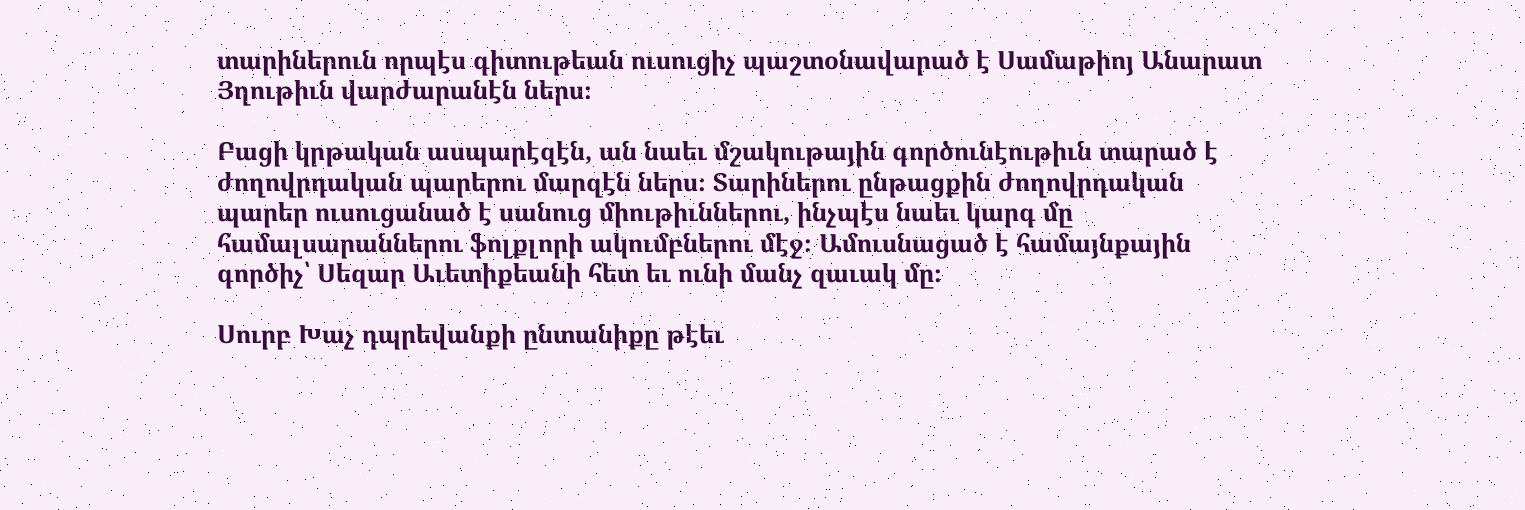տարիներուն որպէս գիտութեան ուսուցիչ պաշտօնավարած է Սամաթիոյ Անարատ Յղութիւն վարժարանէն ներս։

Բացի կրթական ասպարէզէն, ան նաեւ մշակութային գործունէութիւն տարած է ժողովրդական պարերու մարզէն ներս։ Տարիներու ընթացքին ժողովրդական պարեր ուսուցանած է սանուց միութիւններու, ինչպէս նաեւ կարգ մը համալսարաններու ֆոլքլորի ակումբներու մէջ։ Ամուսնացած է համայնքային գործիչ՝ Սեզար Աւետիքեանի հետ եւ ունի մանչ զաւակ մը։

Սուրբ Խաչ դպրեվանքի ընտանիքը թէեւ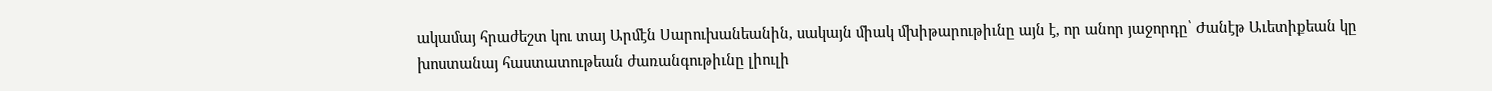ակամայ հրաժեշտ կու տայ Արմէն Սարուխանեանին, սակայն միակ մխիթարութիւնը այն է, որ անոր յաջորդը՝ Ժանէթ Աւետիքեան կը խոստանայ հաստատութեան ժառանգութիւնը լիուլի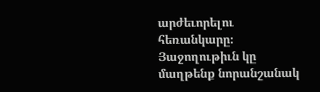արժեւորելու հեռանկարը։ Յաջողութիւն կը մաղթենք նորանշանակ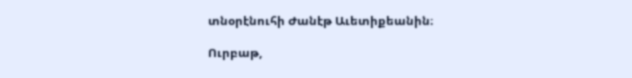տնօրէնուհի Ժանէթ Աւետիքեանին։

Ուրբաթ,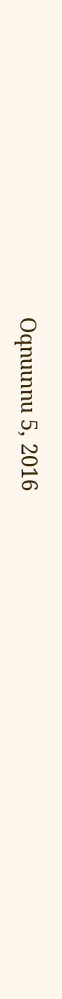Օգոստոս 5, 2016